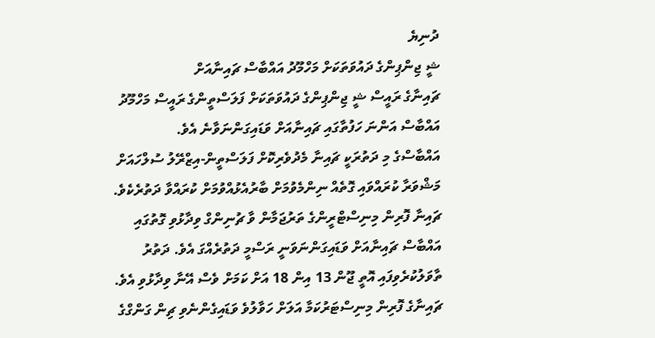ދުނިޔެ
ޝީ ޖިންޕިންގެ ދައުވަތަކަށް މަހްމޫދު އައްބާސް ޗައިނާއަށް
ޗައިނާގެ ރައީސް ޝީ ޖިންޕިންގެ ދައުވަތަކަށް ފަލަސްތީންގެ ރައީސް މަހްމޫދު އައްބާސް އަންނަ ހަފުތާގައި ޗައިނާއަށް ވަޑައިގަންނަވާނެ އެވެ.
އައްބާސްގެ މި ދަތުރަކީ ޗައިނާ މެދުވެރިކޮށް ފަލަސްތީން-އިޒްރޭލު ސުލްހައަށް މަޝްވަރާ ކުރައްވައި ގޮތެއް ނިންމެވުމަށް ބާރުއެޅުއްވުމަށް ކުރައްވާ ދަތުރެކެވެ.
ޗައިނާ ފޮރިން މިނިސްޓްރީންގެ ތަރުޖަމާން ވާ ޗުނިންގް ވިދާޅުވި ގޮތުގައި އައްބާސް ޗައިނާއަށް ވަޑައިގަންނަވަނީ ރަސްމީ ދަތުރެއްގަ އެވެ. ދަތުރު ތާވަލުކުރެވިފައި އޮތީ ޖޫން 13 އިން 18 އަށް ކަމަށް ވެސް އޭނާ ވިދާޅުވި އެވެ.
ޗައިނާގެ ފޮރިން މިނިސްޓަރުކަމާ އަލަށް ހަވާލުވެ ވަޑައިގެންނެވި ޗިން ގަންގްގެ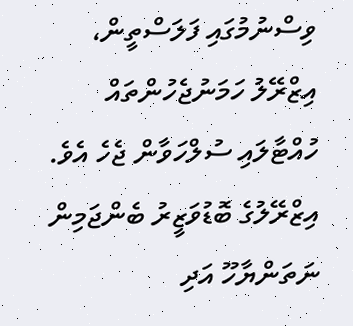ވިސްނުމުގައި ފަލަސްތީން، އިޒްރޭލު ހަމަނުޖެހުންތައް ހުއްޓާލައި ސުލްހަވާން ޖެހެ އެވެ.
އިޒްރޭލުގެ ބޮޑުވަޒީރު ބެންޖަމިން ނަތަންޔާހޫ އަދި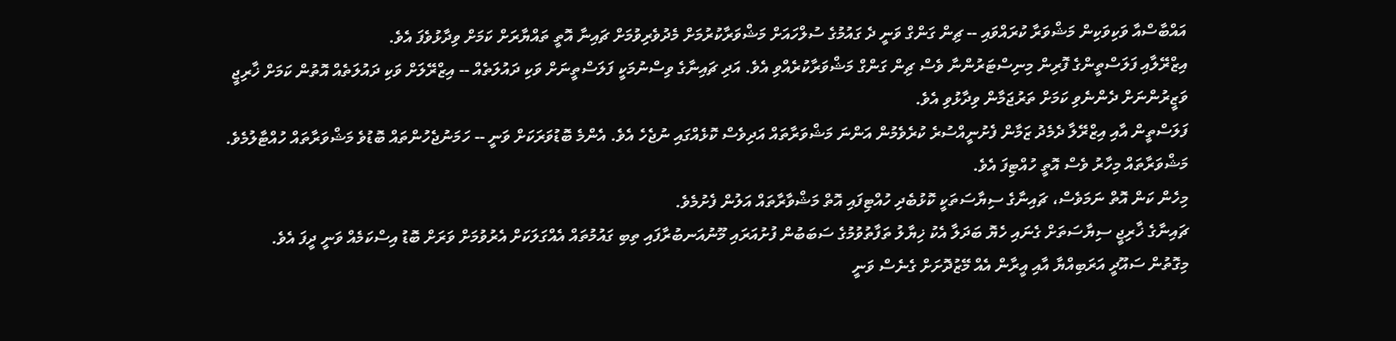އައްބާސްއާ ވަކިވަކިން މަޝްވަރާ ކުރައްވައި -- ޗިން ގަންގް ވަނީ ދެ ގައުމުގެ ސުލްހައަށް މަޝްވަރާކުރުމަށް މެދުވެރިވުމަށް ޗައިނާ އޮތީ ތައްޔާރަށް ކަމަށް ވިދާޅުވެފަ އެވެ.
އިޒްރޭލާއި ފަލަސްތީންގެ ފޮރިން މިނިސްޓަރުންނާ ވެސް ޗިން ގަންގް މަޝްވަރާކުރެއްވި އެވެ. އަދި ޗައިނާގެ ވިސްނުމަކީ ފަލަސްތީނަށް ވަކި ދައުލަތެއް -- އިޒްރޭލަށް ވަކި ދައުލަތެއް އޮތުން ކަމަށް ޚާރިޖީ ވަޒީރުންނަށް ދެންނެވި ކަމަށް ތަރުޖަމާން ވިދާޅުވި އެވެ.
ފަލަސްތީން އާއި އިޒްރޭލާ ދެމެދު ޒަމާން ފެށުނީއްސުރެ ކުރެވެމުން އަންނަ މަޝްވަރާތައް އަދިވެސް ކޮޅެއްގައި ނުޖެހެ އެވެ. އެންމެ ބޮޑުވަރަކަށް ވަނީ -- ހަމަނުޖެހުންތައް ބޮޑުވެ މަޝްވަރާތައް ހުއްޓާލުމެވެ. މަޝްވަރާތައް މިހާރު ވެސް އޮތީ ހުއްޓިފަ އެވެ.
މިހެން ކަން އޮތް ނަމަވެސް، ޗައިނާގެ ސިޔާސަތަކީ ކޮޅުބެދި ހުއްޓިފައި އޮތް މަޝްވާރާތައް އަލުން ފެށުމެވެ.
ޗައިނާގެ ޚާރިޖީ ސިޔާސަތަށް ގެނައި ހެޔޮ ބަދަލާ އެކު ޚިޔާލު ތަފާތުވުމުގެ ސަބަބުން ފުށުއަރައި މޫނުއަނބުރާފައި ތިބި ގައުމުތައް އެއްގަލަކަށް އެރުވުމަށް ވަރަށް ބޮޑު އިސްކަމެއް ވަނީ ދީފަ އެވެ.
މިގޮތުން ސައޫދީ އަރަބިއްޔާ އާއި އީރާން އެއް މޭޒުދޮށަށް ގެނެސް ވަނީ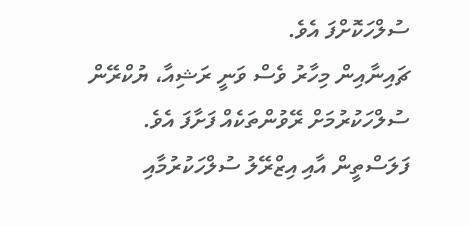ސުލްހަކޮށްފަ އެވެ.
ޗައިނާއިން މިހާރު ވެސް ވަނީ ރަޝިއާ، ޔުކްރޭން ސުލްހަކުރުމަށް ރޭވުންތަކެއް ފަށާފަ އެވެ. ފަލަސްތީން އާއި އިޒްރޭލު ސުލްހަކުރުމާއި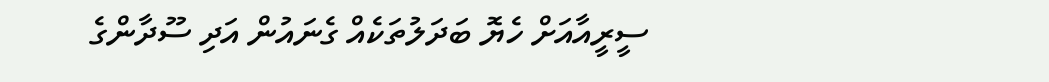ސީރީއާއަށް ހެޔޮ ބަދަލުތަކެއް ގެނައުން އަދި ސޫދާންގެ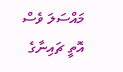މައްސަލަ ވެސް އޮތީ ޗައިނާގެ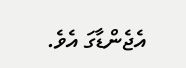އެޖެންޑާގަ އެވެ.